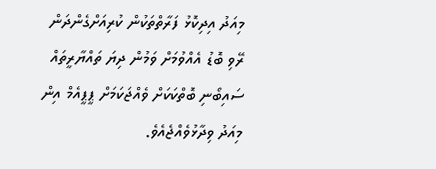މިއަދު އިދިކޮޅު ފަރާތްތަކުން ކުރިއަށްގެންދަން ރޭވި ބޮޑު އެއްވުމަށް ވަމުން ދިޔަ ތައްޔާރީތައް ސައިބޯނި ބޮތްކަކަށް ވެއްޖަކަމަށް ޕީޕީއެމް އިން މިއަދު ވިދާޅުވެއްޖެއެވެ.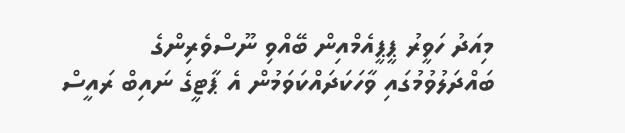މިއަދު ހަވީރު ޕީޕީއެމްއިން ބޭއްވި ނޫސްވެރިންގެ ބައްދަލުވުމުގައި ވާހަކަދައްކަވަމުން އެ ޕާޓީގެ ނައިބް ރައީސް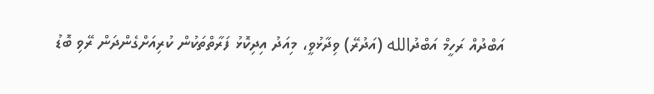އަބްދުއް ރަހީމް އަބްދުالله (އަދުރޭ) ވިދާޅުވީ، މިއަދު އިދިކޮޅު ފަރާތްތަކުން ކުރިއަށްގެންދަން ރޭވި ބޮޑު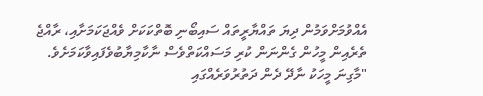އެއްވުމަށްވަމުން ދިޔަ ތައްޔާރީތައް ސައިބޯނި ބޮތްކަކަށް ވެއްޖަކަމަށާއި، ރާއްޖެ ތެރެއިން މީހުން ގެންނަން ކުރި މަސައްކަތްވެސް ނާކާމިޔާބުވެފައިވާކަމަށެވެ.
"މާގިނަ މީހަކު ނާދޭ ދެން ދަތުރުވަރެއްގައި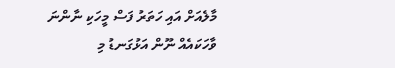މާލެއަށް އައި ހަތަރު ފަސް މީހަކި ނާންނަ ވާހަކައެއް ނޫން އަޅުގަނޑު މި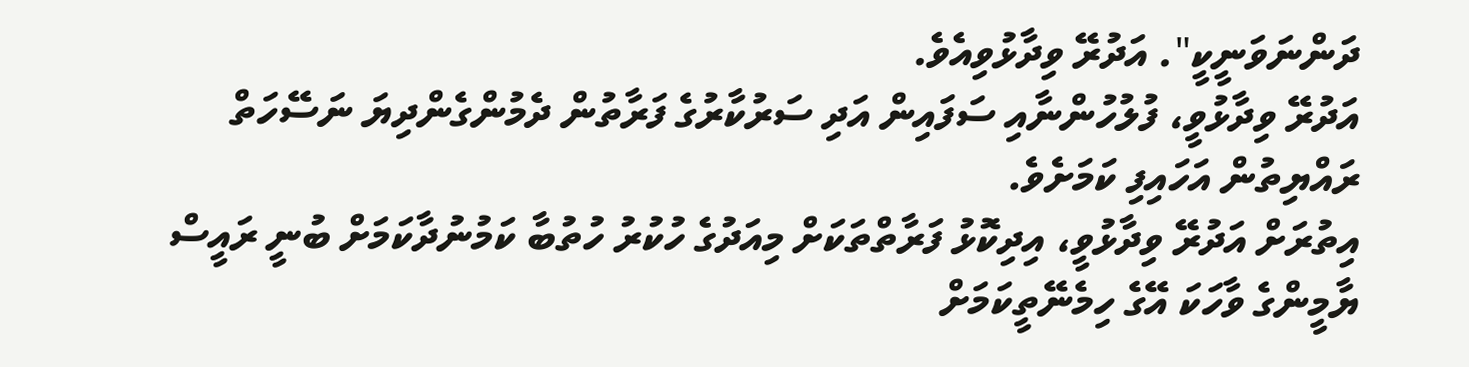ދަންނަވަނީކީ". އަދުރޭ ވިދާޅުވިއެވެ.
އަދުރޭ ވިދާޅުވީ، ފުލުހުންނާއި ސަފައިން އަދި ސަރުކާރުގެ ފަރާތުން ދެމުންގެންދިޔަ ނަސޭހަތް ރައްޔިތުން އަހައިފި ކަމަށެވެ.
އިތުރަށް އަދުރޭ ވިދާޅުވީ، އިދިކޮޅު ފަރާތްތަކަށް މިއަދުގެ ހުކުރު ހުތުބާ ކަމުނުދާކަމަށް ބުނީ ރައީސް ޔާމީންގެ ވާހަކަ އޭގެ ހިމެނޭތީކަމަށް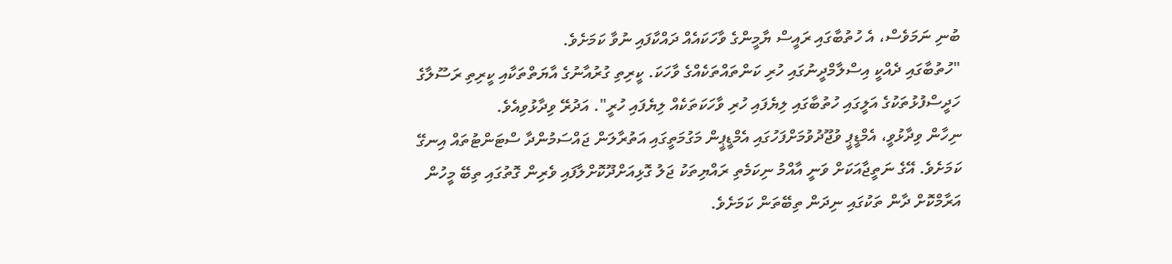ބުނި ނަމަވެސް، އެ ހުތުބާގައި ރައީސް ޔާމީންގެ ވާހަކައެއް ދައްކާފައި ނުވާ ކަމަށެވެ.
"ހުތުބާގައި ދެއްކީ އިސްލާމްދީނުގައި ހުރި ކަންތައްތަކެއްގެ ވާހަކަ. ކީރިތި ގުރުއާނުގެ އާޔަތްތަކާއި ކީރިތި ރަސޫލާގެ ހަދީސްފުޅުތަކުގެ އަލީގައި ހުތުބާގައި ލިޔެފައި ހުރި ވާހަކަތަކެއް ލިޔެފައި ހުރީ". އަދުރޭ ވިދާޅުވިއެވެ.
ނިހާން ވިދާޅުވީ، އެމްޑީޕީ ވުޖޫދުވުމަށްފަހުގައި އެމްޑީޕީން މަގުމަތީގައި އަތުރާލަން ޖައްސަމުންދާ ސްޓަންޓުތައް އިނގޭ ކަމަށެވެ. އޭގެ ނަތީޖާއަކަށް ވަނީ އާއްމު ނިކަމެތި ރައްޔިތަކު ޖަލު ގޮޅިއަށްދޫކޮށްލާފައި ވެރިން ގޮތުގައި ތިބޭ މީހުން އަރާމްކޮށް ދާން ތަކުގައި ނިދަން ތިބޭތަން ކަމަށެވެ.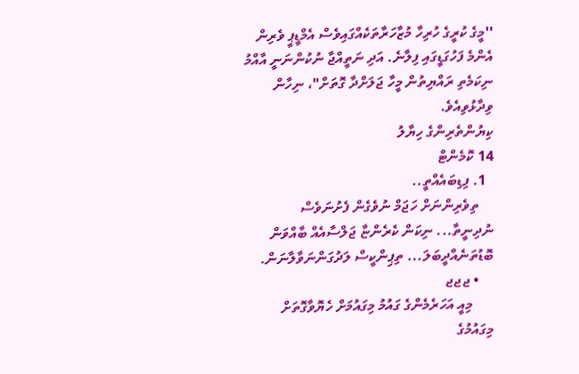''މީގެ ކުރީގެ ހުރިހާ މުޒާހަރާތަކެއްގައިވެސް އެމްޑީޕީ ވެރިން އެންމެ ފަހުގަޑީގައި ފިލާނެ. އަދި ނަތީއްޖާ ނުކުންނަނީ އާއްމު ނިކަމެތި ރައްޔިތުން މީހާ ޖަލަށްދާ ގޮތަށް"، ނިހާން ވިދާޅުވިއެވެ.
ކިޔުންތެރިންގެ ހިޔާލު
14 ކޮމެންޓް
  1. ފިޑިބައެއްތީ..
    ތިވެރިންނަށް ހަޖަމް ނުވެގެން ފެށުނަވެސް ނުދިނީތާ... ނިކަން ކެރެންޏާ ޖަލްސާއެއް ބާއްވަން ބޮޑުތަނެއްދީބަލަ... ތިޕިންކީސް ލަދުގަންނަވާލާނަން.
    • ޖޖޖ
      މިއީ އަހަރެމެންގެ ގައުމު މިގައުމަށް ހެޔޮވާގޮތަށް މިގައުމުގެ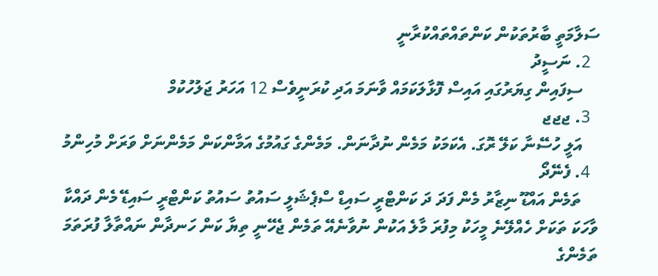ސަލާމަތީ ބާރުތަކުން ކަންތައްތައްކުރާނީ
  2. ނަސީދު
    ސިފައިން ގިޔަރުގައި އައިސް ފޮޅާލަކަމައް ވާނަމަ އަދި ކުރަނީވެސް 12 އަހަރު ޖަލުހުކުމް
  3. ޖޖޖ
    އަލީ ހުސޭނާ ކަލޭ ރޮގަ. އެކަމަކު މަމެން ނުދާނަން. މަމެންގެ ގައުމުގެ އަމާންކަން މަމެންނަށް ވަރަށް މުހިންމު
  4. ފެނޭދޯ
    ތަމެން އައްޑޫ ނިޒާރު މެން ފަދަ ދަ ކަންޓްރީ ސައިޑް ސްޕެޝަލީ ސައުތު ސައުތު ކަންޓްރީ ސައިޑޭ މެން ދައްކާ ވާހަކަ ތަކަށް ހެއްލޭނެ މީހަކު މިފުރަ މާލެ އަކުން ނުވާނެއޭ ތަމެން ޖެހޭނީ ތިޔާ ކަން ހަނދާން ނައްތާލާ ފުރަތަމަ ތަމެންގެ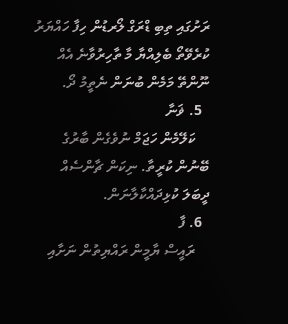ރަށުގައި ތިބި ޑްރަގް ލޯރޑުން ހިފާ ހައްޔަރު ކުރެވޭތޯ ބެލިއްޔާ މާ ތާހިރުވާނެ އެއް ނޫންތޭ މަމެން ބުނަން ނެތީމު ދޯ.
  5. ޥަނާ
    ކަލޭމެން ހަޖަމް ނުވެގެން ބާރުގެ ބޭނުން ކުރީތާ. ނިކަން ޗާންސެއް ދީބަލަ ކުޅިދައްކާލާނަން.
  6. ފާ
    ރައީސް ޔާމީން ރައްޔިތުން ނަށާއި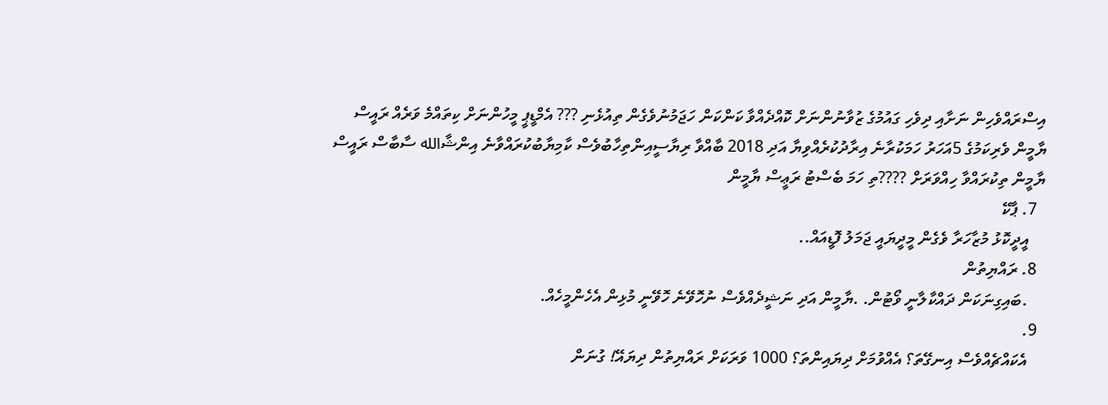އިސްރައްވެހިން ނަށާއި ދިވެހި ގައުމުގެ ޒުވާނުންނަށް ކޮއްދެއްވާ ކަންކަން ހަޖަމުނުވެގެން ތިއުޅެނި ??? އެމްޑީޕީ މީހުންނަށް ކިތައްމެ ވަރެއް ރައީސް ޔާމީން ވެރިކަމުގެ 5އަހަރު ހަމަކުރާނެ އިރާދުކުރެއްވިޔާ އަދި 2018 ބާއްވާ ރިޔާސީއިންތިހާބުވެސް ކާމިޔާބުކުރައްވާނެ އިންޝާالله ސާބާސް ރައީސް ޔާމީން ތިކުރައްވާ ހިއްވަރަށް ????ތި ހަމަ ބެސްޓު ރަޢީސް ޔާމީން
  7. ޕާކޭ
    އީދީކޮޅު މުޒާހަރާ ވެގެން މީދީޔައީ ޖަމަލު ފޮޑީއައް..
  8. ރައްޔިތުން
    .ބައިގިނަކަން ދައްކާލާނީ ވޯޓުން. .ޔާމީން އަދި ނަޝީދެއްވެސް ނުހޮވޭނެ ހޮވޭނީ މުޅިން އެހެންމީހެއް.
  9.
    އެކައްޗެއްވެސް އިނގޭތަ؟ އެއްވުމަށް ދިޔައިންތަ؟ 1000 ވަރަކަށް ރައްޔިތުން ދިޔައޭ! ގުނަން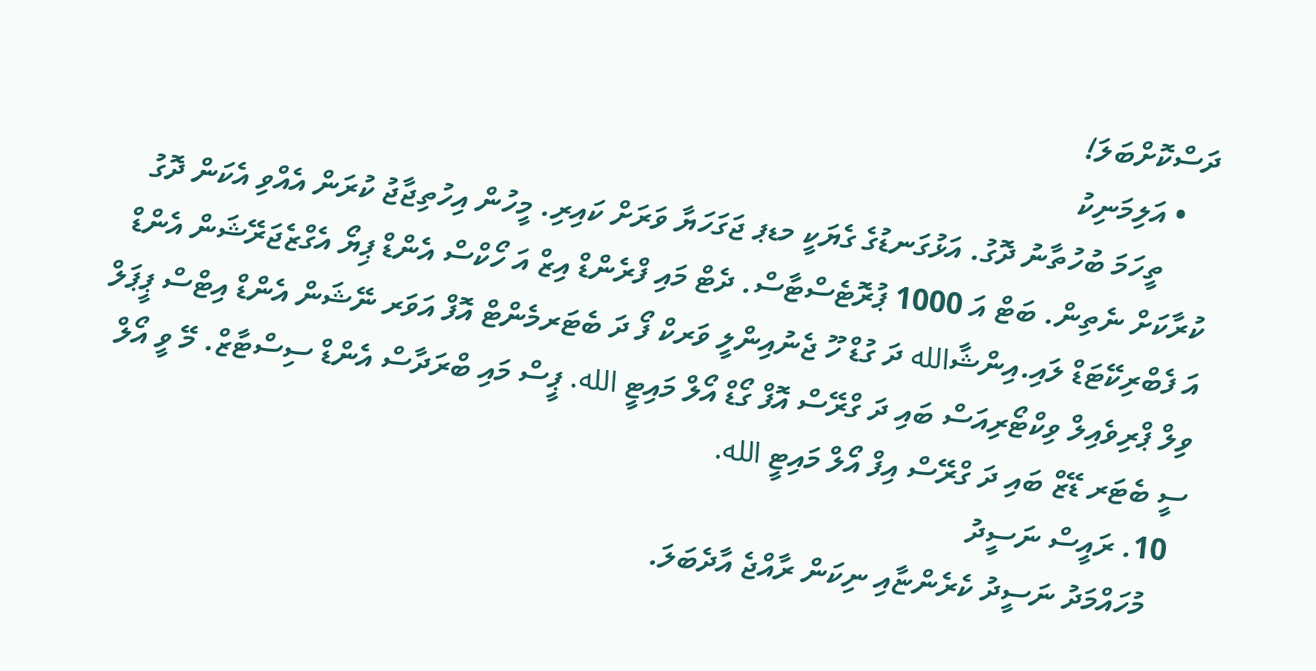ދަސްކޮށްބަލަ!
    • އަލިމަނިކު
      ތީހަމަ ބުހުތާނު ދޮގު. އަޅުގަނޑުގެ ގެޔަކީ މޑޕ ޖަގަހަޔާ ވަރަށް ކައިރި. މީހުން އިހުތިޖާޖު ކުރަން އެއްވި އެކަން ދޮގު ކުރާކަށް ނެތިން. ބަޓް އަ 1000 ޕުރޮޓެސްޓާސް. ދެޓް މައި ފްރެންޑް އިޒް އަ ހޯކްސް އެންޑް ޕިޔޯ އެގްޒެޖަރޭޝަން އެންޑް އަ ފެބްރިކޭޓަޑް ލައި.އިންޝާالله ދަ ގުޑް ހޫ ޖެނުއިންލީ ވަރކް ފޯ ދަ ބެޓަރމެންޓް އޮފް އަވަރ ނޭޝަން އެންޑް އިޓްސް ޕީޕަލް ވިލް ޕްރިވެއިލް ވިކްޓޯރިއަސް ބައި ދަ ގްރޭސް އޮފް ގޯޑް އޯލް މައިޓީ الله. ޕީސް މައި ބްރަދާސް އެންޑް ސިސްޓާޒް. މޭ ވީ އޯލް ސީ ބެޓަރ ޑޭޒް ބައި ދަ ގްރޭސް އިފް އޯލް މައިޓީ الله.
  10. ރައީސް ނަސީދު
    މުހައްމަދު ނަސީދު ކެރެންޏާއި ނިކަން ރާއްޖެ އާދެބަލަ.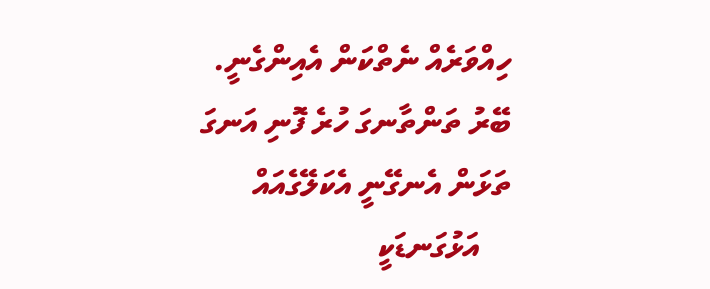ހިއްވަރެއް ނެތްކަން އެއިންގެނީ. ބޭރު ތަންތާނގަ ހުރެ ފޮނި އަނގަ ތަޅަން އެނގޭނީ އެކަލޭގެއައް
    އަޅުގަނޑަކީ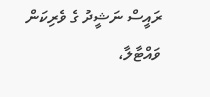ރައީސް ނަޝީދު ގެ ވެރިކަން ވައްޓާލާ،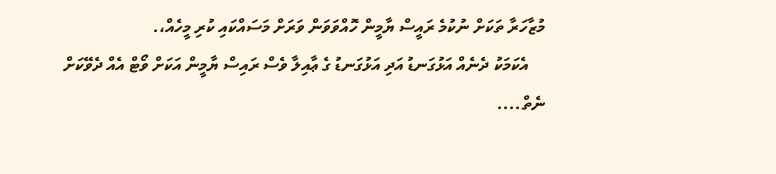މުޒާހަރާ ތަކަށް ނުކުމެ ރައީސް ޔާމީން ހޮއްވަވަން ވަރަށް މަސައްކައި ކުރި މީހެއް،.
    އެކަމަކު ދެނެއް އަޅުގަނޑު އަދި އަޅުގަނޑު ގެ ޢާއިލާ ވެސް ރައިސް ޔާމީން އަކަށް ވޯޓް އެއް ދެވޭކަށް ނެތް....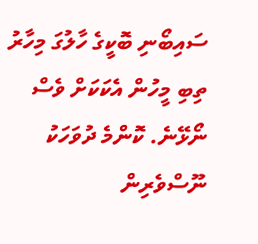ސައިބޯނި ބޮކީގެ ހާލުގަ މިހާރު ތިބި މީހުން އެކަކަށް ވެސް ނޯޅޭނެ. ކޮންމެ ދުވަހަކު ނޫސްވެރިން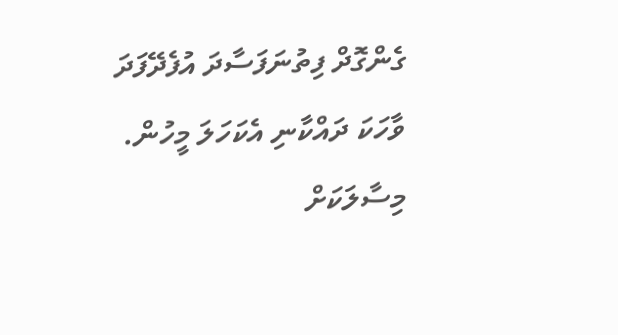ގެންގޮދް ފިތުނަފަސާދަ އުފެދޭފަދަ ވާހަކަ ދައްކާނި އެކަހަލަ މީހުން. މިސާލަކަށް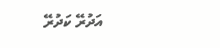އަދުރޭ ކަދުރޭ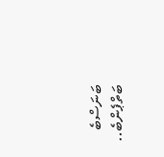ބަނަސްބެ ބަތްޕެންބެ..